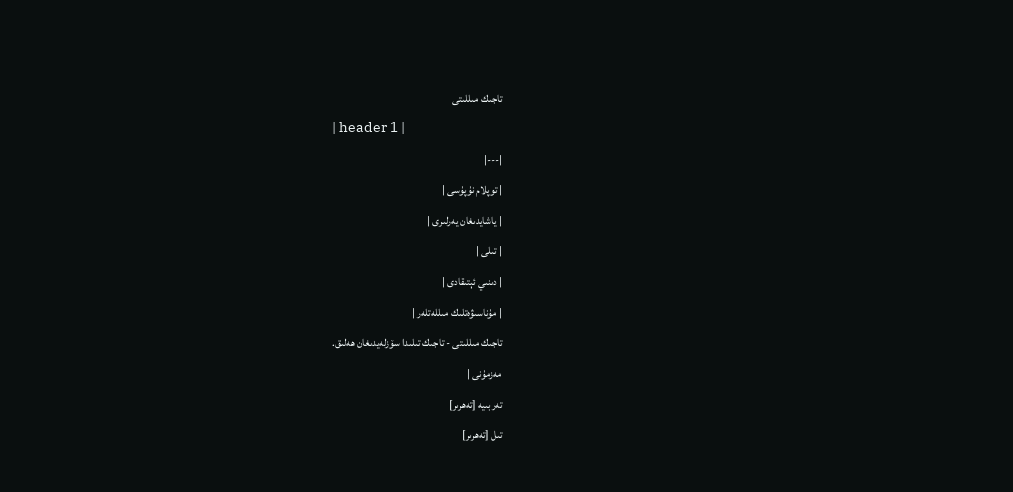تاجىك مىللىتى
| header 1 |
|---|
| توپلام نۇپۇسى |
| ياشايدىغان يەرلىرى |
| تىلى |
| دىنىي ئېتىقادى |
| مۇناسىۋەتلىك مىللەتلەر |
تاجىك مىللىتى - تاجىك تىلىدا سۆزلەيدىغان ھەلىق.
مەزمۇنى |
تەربىيە [تەھرىر]
تىل [تەھرىر]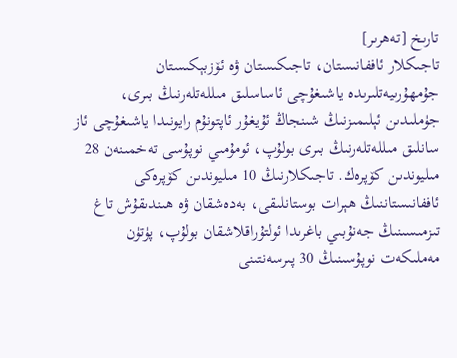تارىخ [تەھرىر]
تاجىكلار ئاففانىستان، تاجىكىستان ۋە ئۆزبېكىستان جۇمھۇرىيەتلىرىدە ياشىغۇچى ئاساسلىق مىللەتلەرنىڭ بىرى، جۈملىدىن ئېلىمىزنىڭ شىنجاڭ ئۇيغۇر ئاپتونۇم رايونىدا ياشىغۇچى ئاز سانلىق مىللەتلەرنىڭ بىرى بولۇپ، ئومۇمىي نوپۇسى تەخمىنەن 28 مىليوندىن كۆپرەك. تاجىكلارنىڭ 10 مىليوندىن كۆپرەكى ئاففانىستاننىڭ ھېرات بوستانلىقى، بەدەشقان ۋە ھىندىقۇش تاغ تىزمىسىنىڭ جەنۇبىي باغرىدا ئولتۇراقلاشقان بولۇپ، پۈتۈن مەملىكەت نوپۇسىنىڭ 30 پىرسەنتىنى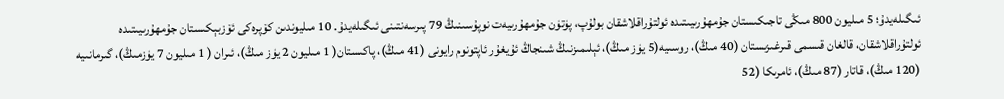ئىگىلەيدۇ؛ 5 مىليون 800 مىڭى تاجىكىستان جۇمھۇرىيىتىدە ئولتۇراقلاشقان بولۇپ، پۈتۈن جۇمھۇرىيەت نوپۇسىنىڭ 79 پىرسەنتىنى ئىگىلەيدۇ. 10 مىليوندىن كۆپرەكى ئۆزبېكىستان جۇمھۇرىيىتىدە ئولتۇراقلاشقان، قالغان قىسمى قىرغىزىستان (40 مىڭ)، روسىيە(5 يۈز مىڭ)، ئېلىمىزنىڭ شىنجاڭ ئۇيغۇر ئاپتونوم رايونى (41 مىڭ)، پاكىستان( 1 مىليون 2 يۈز مىڭ)، ئىران ( 1 مىليون 7 يۈزمىڭ)، گىرمانىيە (120 مىڭ)، قاتار (87 مىڭ)، ئامرىكا (52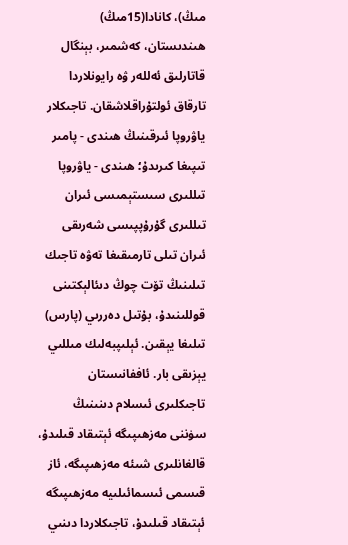مىڭ)، كانادا(15مىڭ) ھىندىستان، كەشمىر، بېنگال قاتارلىق ئەللەر ۋە رايونلاردا تارقاق ئولتۇراقلاشقان. تاجىكلار ياۋروپا ئىرقىنىڭ ھىندى - پامىر تىپىغا كىرىدۇ؛ ھىندى - ياۋروپا تىللىرى سىستېمىسى ئىران تىللىرى گۇرۇپپىسى شەرىقى ئىران تىلى تارمىقىغا تەۋە تاجىك تىلىنىڭ تۆت چوڭ دىئالېكتىنى قوللىنىدۇ، بۇتىل دەررىي (پارس) تىلىغا يېقىن. ئېلىپبەلىك مىللىي يېزىقى بار. ئاففانىستان تاجىكلىرى ئىسلام دىنىنىڭ سۈننى مەزھىپىگە ئېتىقاد قىلىدۇ، قالغانلىرى شىئە مەزھىپىگە، ئاز قىسمى ئىسمائىلىيە مەزھىپىگە ئېتىقاد قىلىدۇ، تاجىكلاردا دىنىي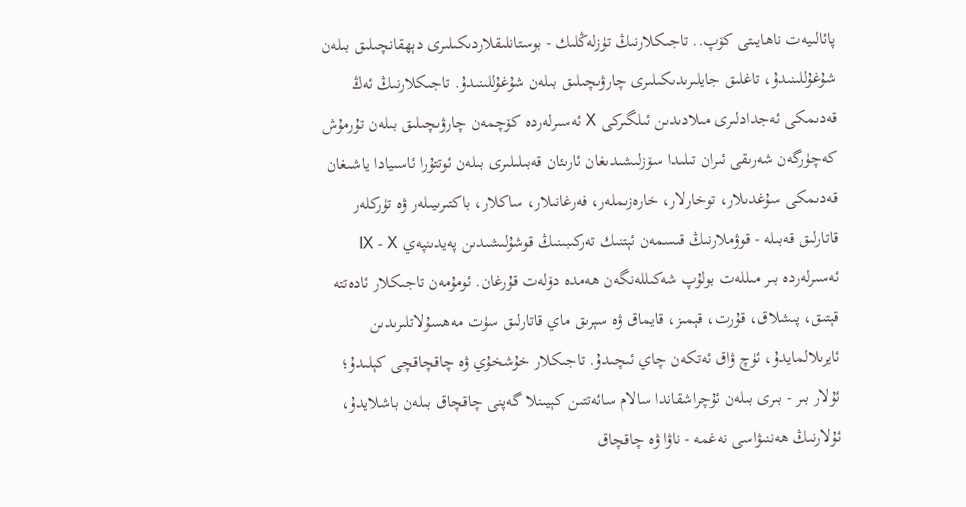پائالىيەت ناھايىتى كۆپ.. تاجىكلارنىڭ تۈزلەڭلىك - بوستانلىقلاردىكىلىرى دېھقانچىلىق بىلەن شۇغۇللىنىدۇ، تاغلىق جايلىرىدىكىلىرى چارۋىچىلىق بىلەن شۇغۇللىنىدۇ. تاجىكلارنىڭ ئەڭ قەدىمكى ئەجدادلىرى مىلادىدىن ئىلگىركى Ⅹ ئەسىرلەردە كۆچمەن چارۋىچىلىق بىلەن تۇرمۇش كەچۈرگەن شەرىقى ئىران تىلىدا سۆزلىشىدىغان ئارىئان قەبىلىلىرى بىلەن ئوتتۇرا ئاسىيادا ياشىغان قەدىمكى سۇغدىلار، توخارلار، خارەزىملەر، فەرغانىلار، ساكلار، باكتىرىيىلەر ۋە تۈركلەر قاتارلىق قەبىلە - قوۋملارنىڭ قىسمەن ئېتنىك تەركىبىنىڭ قوشۇلىشىدىن پەيدىنپەي Ⅸ - Ⅹ ئەسىرلەردە بىر مىللەت بولۇپ شەكىللەنگەن ھەمدە دۆلەت قۇرغان. ئومۇمەن تاجىكلار ئادەتتە قېتىق، پىشلاق، قۇرت، قېمىز، قايماق ۋە سېرىق ماي قاتارلىق سۈت مەھسۇلاتلىرىدىن ئايرىلالمايدۇ، ئۈچ ۋاق ئەتكەن چاي ئىچىدۇ. تاجىكلار خۇشخۇي ۋە چاقچاقچى كېلىدۇ؛ ئۇلار بىر - بىرى بىلەن ئۇچراشقاندا سالام سائەتتىن كېيىنلا گەپنى چاقچاق بىلەن باشلايدۇ، ئۇلارنىڭ ھەننىۋاسى نەغمە - ناۋا ۋە چاقچاق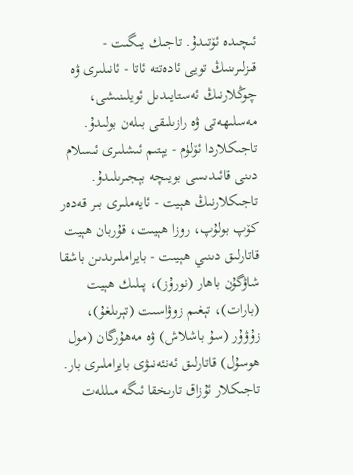ئىچىدە ئۆتىدۇ. تاجىك يىگىت - قىزلىرىنىڭ تويى ئادەتتە ئاتا - ئانىلىرى ۋە چوڭلارنىڭ ئەستايىدىل ئويلىنىشى، مەسلىھەتى ۋە رازىلىقى بىلەن بولىدۇ. تاجىكلاردا ئۆلۈم - يېتىم ئىشلىرى ئىسلام دىنى قائىدىسى بويىچە بېجىرىلىدۇ. تاجىكلارنىڭ ھېيت - ئايەملىرى بىر قەدەر كۆپ بولۇپ، روزا ھېيىت، قۇربان ھېيت قاتارلىق دىنىي ھېيىت - بايراملىرىدىن باشقا شاۋگۇن باھار (نورۇز)، پىلىك ھېيت (بارات)، تېغىم زوۋاسىت (تېرىلغۇ)، زۇۋۇر (سۇ باشلاش) ۋە مەھۇرگان (مول ھوسۇل) قاتارلىق ئەنئەنىۋى بايراملىرى بار. تاجىكلار ئۇزاق تارىخقا ئىگە مىللەت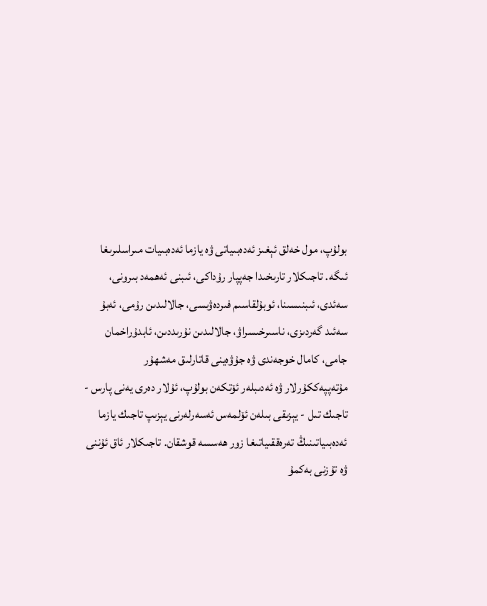بولۇپ، مول خەلق ئېغىز ئەدەبىياتى ۋە يازما ئەدەبىيات مىراسلىرىغا ئىگە. تاجىكلار تارىخىدا جەپپار رۇداكى، ئىبنى ئەھمەد بىرونى، سەئدى، ئىبنىسىنا، ئوبۇلقاسىم فىردەۋىسى، جالالىدىن رۇمى، ئەبۇ سەئىد گەردىزى، ناسىرخىسراۋ، جالالىدىن نۇرىددىن، ئابدۇراخمان جامى، كامال خوجەندى ۋە جۇۋەينى قاتارلىق مەشھۇر مۇتەپپەككۇرلار ۋە ئەدىبلەر ئۆتكەن بولۇپ، ئۇلار دەرى يەنى پارس - تاجىك تىل - يېزىقى بىلەن ئۆلمەس ئەسەرلەرنى يېزىپ تاجىك يازما ئەدەبىياتىنىڭ تەرەققىياتىغا زور ھەسسە قوشقان. تاجىكلار ئاق ئۇننى ۋە تۇزنى بەكمۇ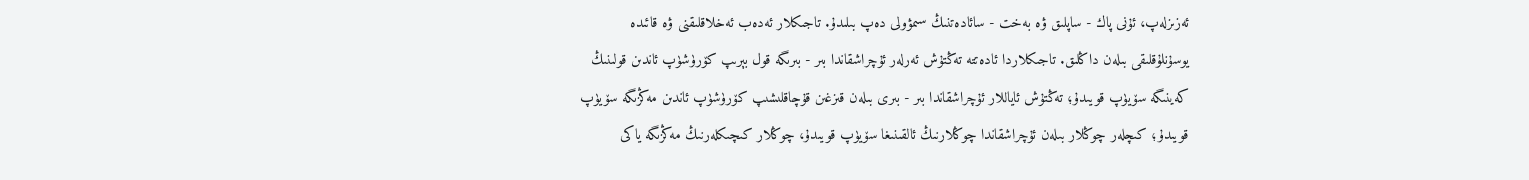ئەزىزلەپ، ئۇنى پاك - ساپلىق ۋە بەخت - سائادەتنىڭ سىمۋولى دەپ بىلىدۇ. تاجىكلار ئەدەب ئەخلاقلىقنى ۋە قائىدە يوسۇنلۇقلىقى بىلەن داڭلىق. تاجىكلاردا ئادەتتە تەڭتۇش ئەرلەر ئۇچراشقاندا بىر - بىرىگە قول بېرىپ كۆرۈشۈپ ئاندىن قولىنىڭ كەينىگە سۆيۈپ قويىدۇ؛ تەڭتۇش ئاياللار ئۇچراشقاندا بىر - بىرى بىلەن قىزغىن قۇچاقلىشىپ كۆرۈشۈپ ئاندىن مەڭزىگە سۆيۈپ قويىدۇ؛ كىچلەر چوڭلار بىلەن ئۇچراشقاندا چوڭلارنىڭ ئالقىنىغا سۆيۈپ قويىدۇ، چوڭلار كىچىكلەرنىڭ مەڭزىگە ياكى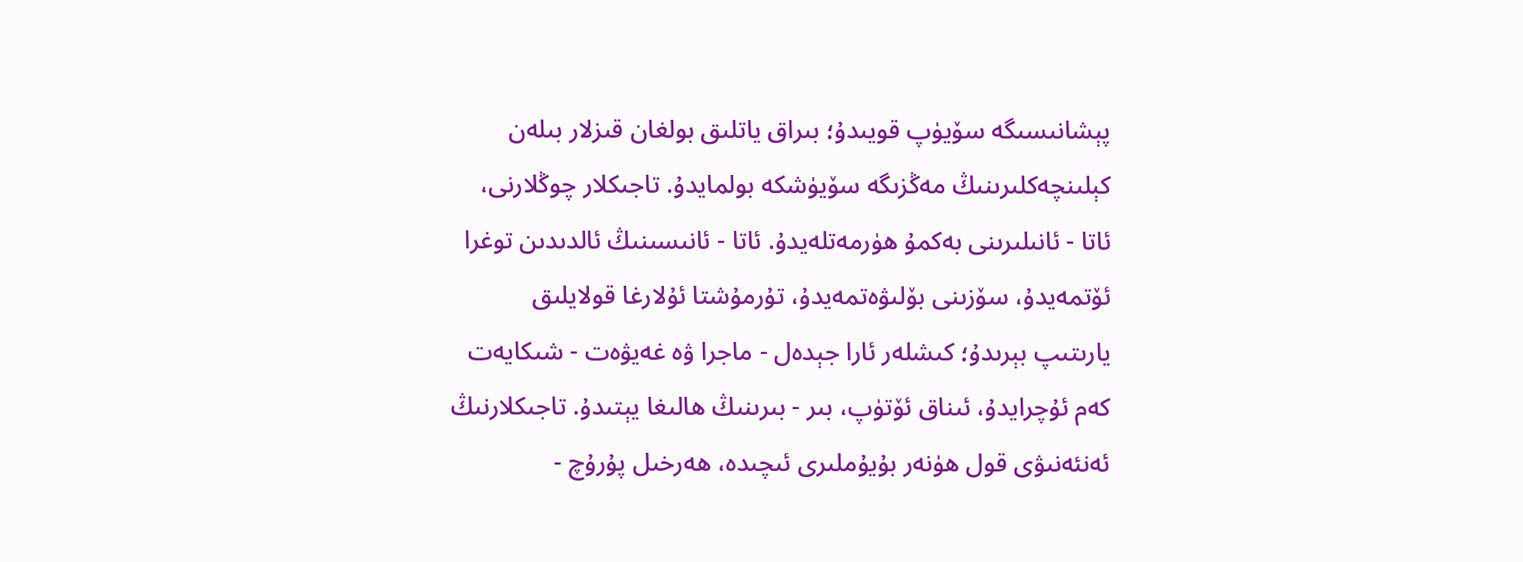پېشانىسىگە سۆيۈپ قويىدۇ؛ بىراق ياتلىق بولغان قىزلار بىلەن كېلىنچەكلىرىنىڭ مەڭزىگە سۆيۈشكە بولمايدۇ. تاجىكلار چوڭلارنى، ئاتا - ئانىلىرىنى بەكمۇ ھۈرمەتلەيدۇ. ئاتا - ئانىسىنىڭ ئالدىدىن توغرا ئۆتمەيدۇ، سۆزىنى بۆلىۋەتمەيدۇ، تۇرمۇشتا ئۇلارغا قولايلىق يارىتىپ بېرىدۇ؛ كىشلەر ئارا جېدەل - ماجرا ۋە غەيۋەت - شىكايەت كەم ئۇچرايدۇ، ئىناق ئۆتۈپ، بىر - بىرىنىڭ ھالىغا يېتىدۇ. تاجىكلارنىڭ ئەنئەنىۋى قول ھۈنەر بۇيۇملىرى ئىچىدە، ھەرخىل پۇرۇچ -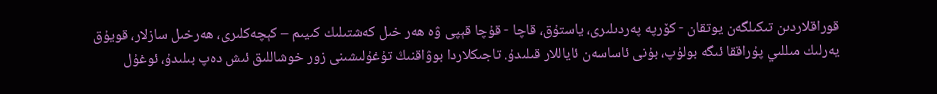قوراقلاردىن تىكىلگەن يوتقان - كۆرپە پەردىلىرى، ياستۇق، قاچا - قۇچا قېپى ۋە ھەر خىل كەشتىلىك كىيىم – كېچەكلىرى، ھەرخىل سازلار، قويۇق يەرلىك مىللىي پۇراققا ئىگە بولۇپ، بۇنى ئاساسەن ئاياللار قىلىدۇ. تاجىكلاردا بوۋاقنىڭ تۇغۇلىشىنى زور خوشاللىق ئىش دەپ بىلىدۇ، ئوغۇل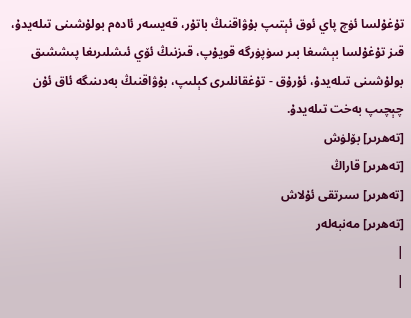تۇغۇلسا ئۈچ پاي ئوق ئېتىپ بۇۋاقنىڭ باتۇر، قەيسەر ئادەم بولۇشىنى تىلەيدۇ، قىز تۇغۇلسا بېشىغا بىر سۈپۈرگە قويۇپ، قىزنىڭ ئۆي ئىشلىرىغا پىششىق بولۇشىنى تىلەيدۇ، ئۇرۇق - تۇغقانلىرى كېلىپ، بۇۋاقنىڭ بەدىنىگە ئاق ئۇن چېچىپ بەخت تىلەيدۇ.
[تەھرىر] بۆلۈش
[تەھرىر] قاراڭ
[تەھرىر] سىرتقى ئۇلاش
[تەھرىر] مەنبەلەر
|
|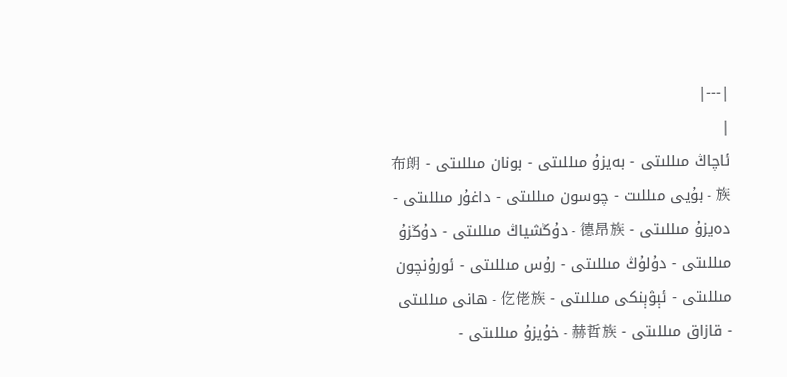|---|
|
ئاچاڭ مىللىتى - بەيزۇ مىللىتى - بونان مىللىتى - 布朗族 - بۇيى مىللىت - چوسون مىللىتى - داغۇر مىللىتى - دەيزۇ مىللىتى - 德昂族 - دۇڭشياڭ مىللىتى - دۇڭزۇ مىللىتى - دۇلۇڭ مىللىتى - رۇس مىللىتى - ئورۇنچون مىللىتى - ئېۋېنكى مىللىتى - 仡佬族 - ھانى مىللىتى - قازاق مىللىتى - 赫哲族 - خۇيزۇ مىللىتى -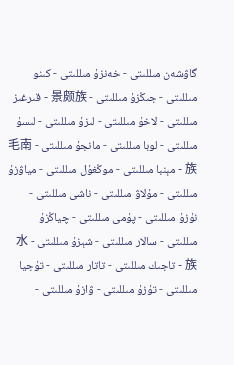گاۋشەن مىللىتى - خەنزۇ مىللىتى - كىنو مىللىتى - جىڭزۇ مىللىتى - 景颇族 - قىرغىز مىللىتى - لاخۇ مىللىتى - لىزۇ مىللىتى - لىسۇ مىللىتى - لوبا مىللىتى - مانجۇ مىللىتى - 毛南族 - مېنبا مىللىتى - موڭغۇل مىللىتى - مياۋزۇ مىللىتى - مۇلاۋ مىللىتى - ناشى مىللىتى - نۇزۇ مىللىتى - پۇمى مىللىتى - چياڭزۇ مىللىتى - سالار مىللىتى - شېزۇ مىللىتى - 水族 - تاجىك مىللىتى - تاتار مىللىتى - تۇجيا مىللىتى - تۇزۇ مىللىتى - ۋازۇ مىللىتى -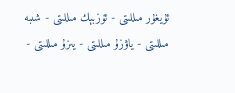ئۇيغۇر مىللىتى - ئۆزبېك مىللىتى - شىبە مىللىتى - ياۋزۇ مىللىتى - يىزۇ مىللىتى -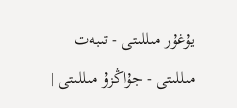يۇغۇر مىللىتى - تىبەت مىللىتى - جۇاڭزۇ مىللىتى |